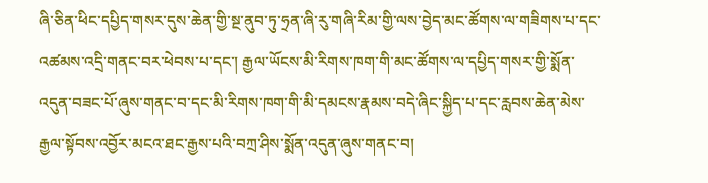ཞི་ཅིན་ཕིང་དཔྱིད་གསར་དུས་ཆེན་གྱི་སྔ་ནུབ་ཏུ་ཧྲན་ཞི་རུ་གཞི་རིམ་གྱི་ལས་བྱེད་མང་ཚོགས་ལ་གཟིགས་པ་དང་འཚམས་འདྲི་གནང་བར་ཕེབས་པ་དང་། རྒྱལ་ཡོངས་མི་རིགས་ཁག་གི་མང་ཚོགས་ལ་དཔྱིད་གསར་གྱི་སྨོན་འདུན་བཟང་པོ་ཞུས་གནང་བ་དང་མི་རིགས་ཁག་གི་མི་དམངས་རྣམས་བདེ་ཞིང་སྐྱིད་པ་དང་རླབས་ཆེན་མེས་རྒྱལ་སྟོབས་འབྱོར་མངའ་ཐང་རྒྱས་པའི་བཀྲ་ཤིས་སྨོན་འདུན་ཞུས་གནང་བ།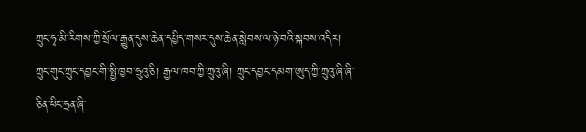ཀྲུང་ཧྭ་མི་རིགས་ཀྱི་སྲོལ་རྒྱུན་དུས་ཆེན་དཔྱིད་གསར་དུས་ཆེན་སླེབས་ལ་ཉེ་བའི་སྐབས་འདིར། ཀྲུང་གུང་ཀྲུང་དབྱང་གི་སྤྱི་ཁྱབ་ཧྲུའུ་ཅི། རྒྱལ་ཁབ་ཀྱི་ཀྲུའུ་ཞི། ཀྲུང་དབྱང་དམག་ཨུད་ཀྱི་ཀྲུའུ་ཞི་ཞི་ཅིན་ཕིང་ཧྲན་ཞི་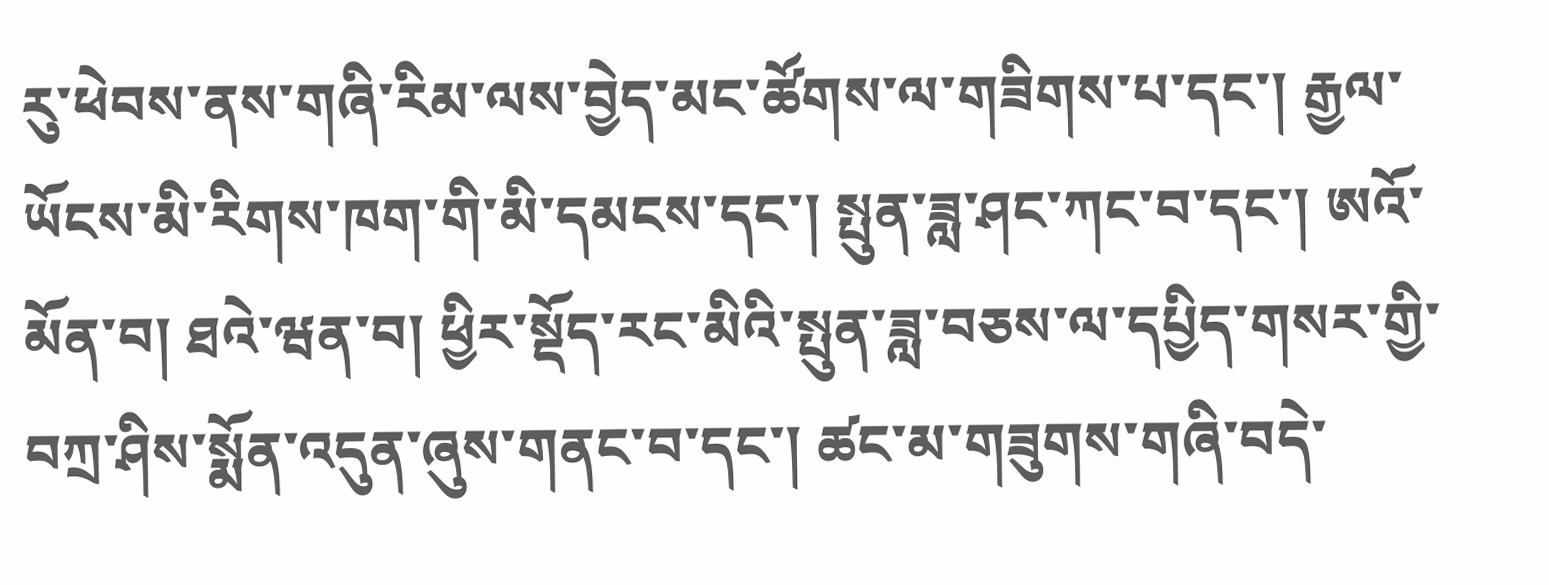རུ་ཕེབས་ནས་གཞི་རིམ་ལས་བྱེད་མང་ཚོགས་ལ་གཟིགས་པ་དང་། རྒྱལ་ཡོངས་མི་རིགས་ཁག་གི་མི་དམངས་དང་། སྤུན་ཟླ་ཤང་ཀང་བ་དང་། ཨའོ་མོན་བ། ཐའེ་ཝན་བ། ཕྱིར་སྡོད་རང་མིའི་སྤུན་ཟླ་བཅས་ལ་དཔྱིད་གསར་གྱི་བཀྲ་ཤིས་སྨོན་འདུན་ཞུས་གནང་བ་དང་། ཚང་མ་གཟུགས་གཞི་བདེ་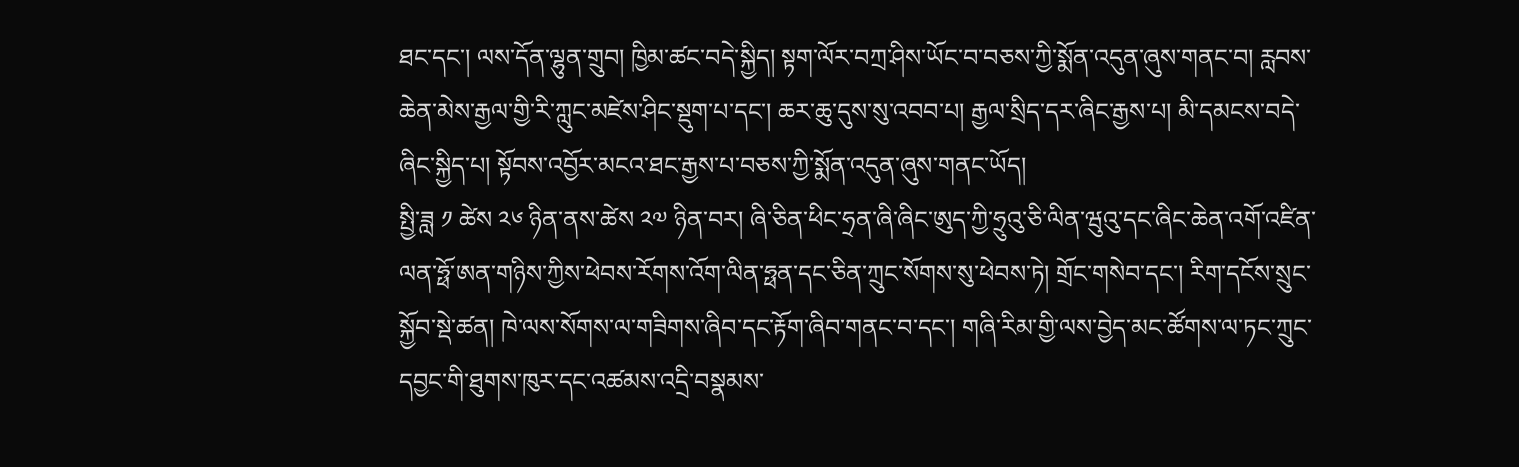ཐང་དང་། ལས་དོན་ལྷུན་གྲུབ། ཁྱིམ་ཚང་བདེ་སྐྱིད། སྟག་ལོར་བཀྲ་ཤིས་ཡོང་བ་བཅས་ཀྱི་སྨོན་འདུན་ཞུས་གནང་བ། རླབས་ཆེན་མེས་རྒྱལ་གྱི་རི་ཀླུང་མཛེས་ཤིང་སྡུག་པ་དང་། ཆར་ཆུ་དུས་སུ་འབབ་པ། རྒྱལ་སྲིད་དར་ཞིང་རྒྱས་པ། མི་དམངས་བདེ་ཞིང་སྐྱིད་པ། སྟོབས་འབྱོར་མངའ་ཐང་རྒྱས་པ་བཅས་ཀྱི་སྨོན་འདུན་ཞུས་གནང་ཡོད།
སྤྱི་ཟླ ༡ ཚེས ༢༦ ཉིན་ནས་ཚེས ༢༧ ཉིན་བར། ཞི་ཅིན་ཕིང་ཧྲན་ཞི་ཞིང་ཨུད་ཀྱི་ཧྲུའུ་ཅི་ལིན་ཝུའུ་དང་ཞིང་ཆེན་འགོ་འཛིན་ལན་ཧྥོ་ཨན་གཉིས་ཀྱིས་ཕེབས་རོགས་འོག་ལིན་ཧྥན་དང་ཅིན་ཀྲུང་སོགས་སུ་ཕེབས་ཏེ། གྲོང་གསེབ་དང་། རིག་དངོས་སྲུང་སྐྱོབ་སྡེ་ཚན། ཁེ་ལས་སོགས་ལ་གཟིགས་ཞིབ་དང་རྟོག་ཞིབ་གནང་བ་དང་། གཞི་རིམ་གྱི་ལས་བྱེད་མང་ཚོགས་ལ་ཏང་ཀྲུང་དབྱང་གི་ཐུགས་ཁུར་དང་འཚམས་འདྲི་བསྣམས་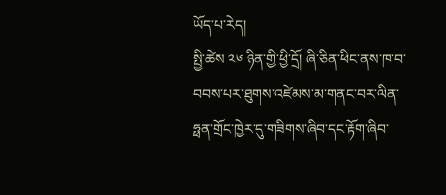ཡོད་པ་རེད།
སྤྱི་ཚེས ༢༦ ཉིན་གྱི་ཕྱི་དྲོ། ཞི་ཅིན་ཕིང་ནས་ཁ་བ་བབས་པར་ཐུགས་འཛེམས་མ་གནང་བར་ལིན་ཧྥན་གྲོང་ཁྱེར་དུ་གཟིགས་ཞིབ་དང་རྟོག་ཞིབ་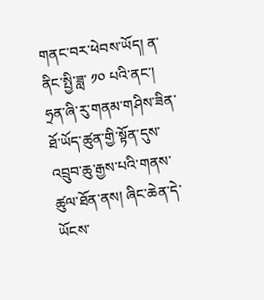གནང་བར་ཕེབས་ཡོད། ན་ནིང་སྤྱི་ཟླ་ ༡༠ པའི་ནང་། ཧྲན་ཞི་རུ་གནམ་གཤིས་ཟིན་ཐོ་ཡོད་ཚུན་གྱི་སྟོན་དུས་འབྲུབ་ཆུ་རྒྱས་པའི་གནས་ཚུལ་ཐོན་ནས། ཞིང་ཆེན་དེ་ཡོངས་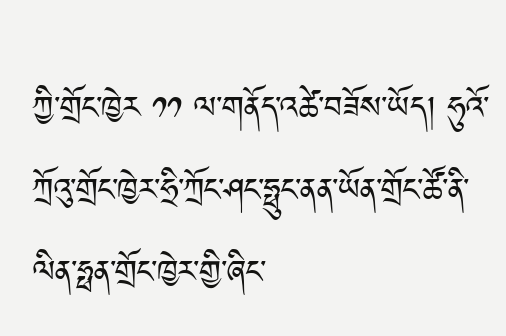ཀྱི་གྲོང་ཁྱེར ༡༡ ལ་གནོད་འཚེ་བཟོས་ཡོད། ཧུའོ་ཀྲོའུ་གྲོང་ཁྱེར་ཧྲི་ཀྲོང་ཤང་ཧྥུང་ནན་ཡོན་གྲོང་ཚོ་ནི་ལིན་ཧྥན་གྲོང་ཁྱེར་གྱི་ཞིང་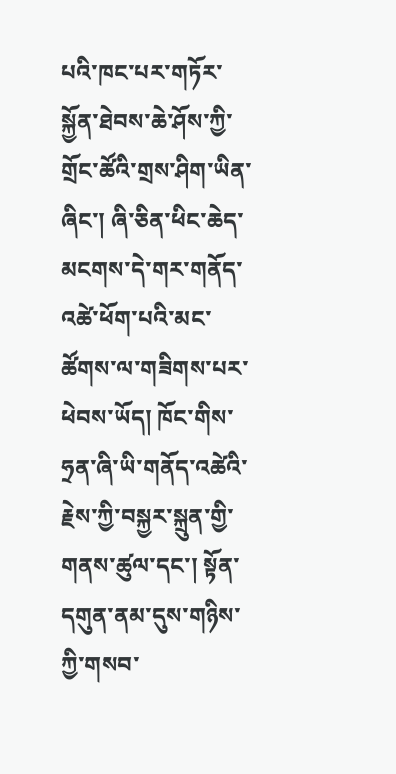པའི་ཁང་པར་གཏོར་སྐྱོན་ཐེབས་ཆེ་ཤོས་ཀྱི་གྲོང་ཚོའི་གྲས་ཤིག་ཡིན་ཞིང་། ཞི་ཅིན་ཕིང་ཆེད་མངགས་དེ་གར་གནོད་འཚེ་ཕོག་པའི་མང་ཚོགས་ལ་གཟིགས་པར་ཕེབས་ཡོད། ཁོང་གིས་ཧྲན་ཞི་ཡི་གནོད་འཚེའི་རྗེས་ཀྱི་བསྐྱར་སྐྲུན་གྱི་གནས་ཚུལ་དང་། སྟོན་དགུན་ནམ་དུས་གཉིས་ཀྱི་གསབ་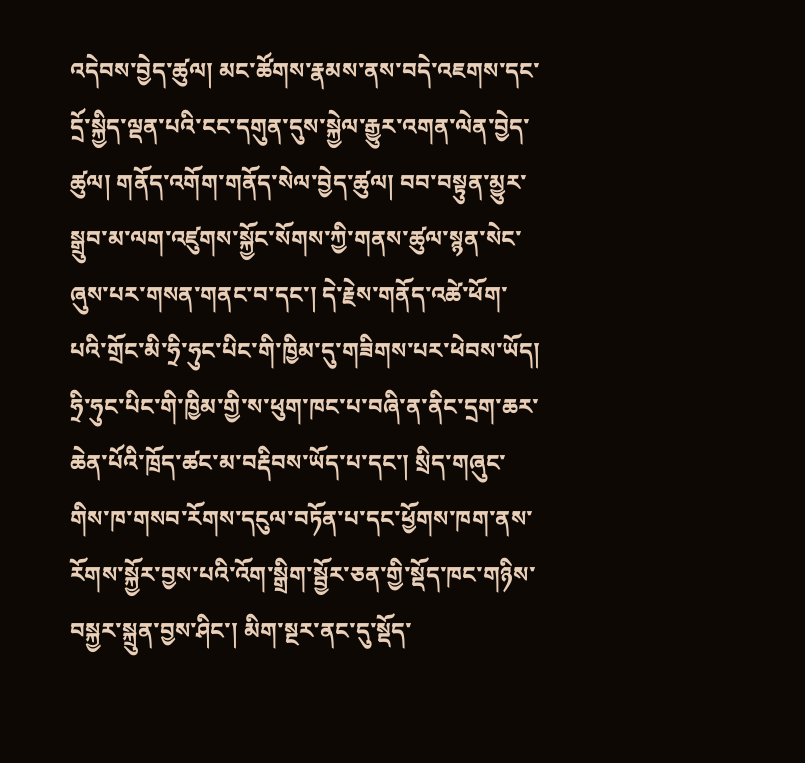འདེབས་བྱེད་ཚུལ། མང་ཚོགས་རྣམས་ནས་བདེ་འཇགས་དང་དྲོ་སྐྱིད་ལྡན་པའི་ངང་དགུན་དུས་སྐྱེལ་རྒྱུར་འགན་ལེན་བྱེད་ཚུལ། གནོད་འགོག་གནོད་སེལ་བྱེད་ཚུལ། བབ་བསྟུན་མྱུར་སྒྲུབ་མ་ལག་འཛུགས་སྐྱོང་སོགས་ཀྱི་གནས་ཚུལ་སྙན་སེང་ཞུས་པར་གསན་གནང་བ་དང་། དེ་རྗེས་གནོད་འཚེ་ཕོག་པའི་གྲོང་མི་ཧྲི་ཧུང་པིང་གི་ཁྱིམ་དུ་གཟིགས་པར་ཕེབས་ཡོད།
ཧྲི་ཧུང་པིང་གི་ཁྱིམ་གྱི་ས་ཕུག་ཁང་པ་བཞི་ན་ནིང་དྲག་ཆར་ཆེན་པོའི་ཁྲོད་ཚང་མ་བརྡིབས་ཡོད་པ་དང་། སྲིད་གཞུང་གིས་ཁ་གསབ་རོགས་དངུལ་བཏོན་པ་དང་ཕྱོགས་ཁག་ནས་རོགས་སྐྱོར་བྱས་པའི་འོག་སྒྲིག་སྦྱོར་ཅན་གྱི་སྡོད་ཁང་གཉིས་བསྐྱར་སྐྲུན་བྱས་ཤིང་། མིག་སྔར་ནང་དུ་སྡོད་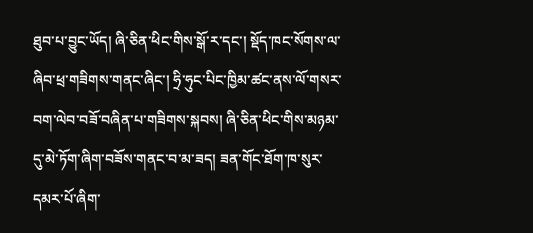ཐུབ་པ་བྱུང་ཡོད། ཞི་ཅིན་ཕིང་གིས་སྒོ་ར་དང་། སྡོད་ཁང་སོགས་ལ་ཞིབ་ཕྲ་གཟིགས་གནང་ཞིང་། ཧྲི་ཧུང་པིང་ཁྱིམ་ཚང་ནས་ལོ་གསར་བག་ལེབ་བཟོ་བཞིན་པ་གཟིགས་སྐབས། ཞི་ཅིན་ཕིང་གིས་མཉམ་དུ་མེ་ཏོག་ཞིག་བཟོས་གནང་བ་མ་ཟད། ཟན་གོང་ཐོག་ཁ་སུར་དམར་པོ་ཞིག་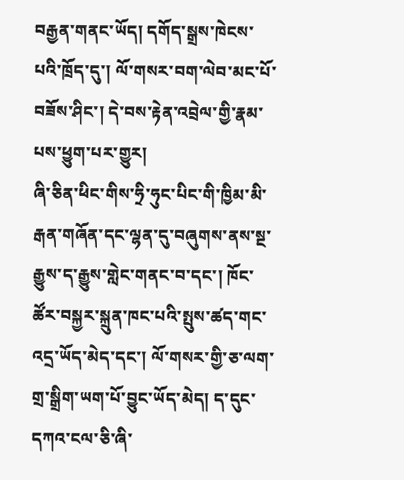བརྒྱན་གནང་ཡོད། དགོད་སྒྲས་ཁེངས་པའི་ཁྲོད་དུ་། ལོ་གསར་བག་ལེབ་མང་པོ་བཟོས་ཤིང་། དེ་བས་རྟེན་འབྲེལ་གྱི་རྣམ་པས་ཕྱུག་པར་གྱུར།
ཞི་ཅིན་ཕིང་གིས་ཧྲི་ཧུང་པིང་གི་ཁྱིམ་མི་རྒན་གཞོན་དང་ལྷན་དུ་བཞུགས་ནས་སྔ་རྒྱུས་ད་རྒྱུས་གླེང་གནང་བ་དང་། ཁོང་ཚོར་བསྐྱར་སྐྲུན་ཁང་པའི་སྤུས་ཚད་གང་འདྲ་ཡོད་མེད་དང་། ལོ་གསར་གྱི་ཅ་ལག་གྲ་སྒྲིག་ཡག་པོ་བྱུང་ཡོད་མེད། ད་དུང་དཀའ་ངལ་ཅི་ཞི་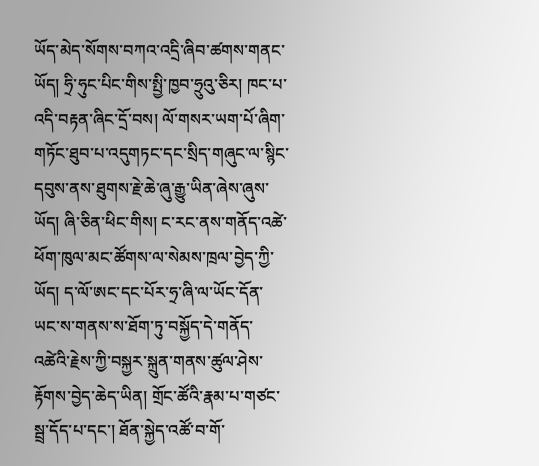ཡོད་མེད་སོགས་བཀའ་འདྲི་ཞིབ་ཚགས་གནང་ཡོད། ཧྲི་ཧུང་པིང་གིས་སྤྱི་ཁྱབ་ཧྲུའུ་ཅིར། ཁང་པ་འདི་བརྟན་ཞིང་དྲོ་བས། ལོ་གསར་ཡག་པོ་ཞིག་གཏོང་ཐུབ་པ་འདུགཏང་དང་སྲིད་གཞུང་ལ་སྙིང་དབུས་ནས་ཐུགས་རྗེ་ཆེ་ཞུ་རྒྱུ་ཡིན་ཞེས་ཞུས་ཡོད། ཞི་ཅིན་ཕིང་གིས། ང་རང་ནས་གནོད་འཚེ་ཕོག་ཁུལ་མང་ཚོགས་ལ་སེམས་ཁྲལ་བྱེད་ཀྱི་ཡོད། ད་ལོ་ཨང་དང་པོར་ཧྲ་ཞི་ལ་ཡོང་དོན་ཡང་ས་གནས་ས་ཐོག་ཏུ་བསྐྱོད་དེ་གནོད་འཚེའི་རྗེས་ཀྱི་བསྐྱར་སྐྲུན་གནས་ཚུལ་ཤེས་རྟོགས་བྱེད་ཆེད་ཡིན། གྲོང་ཚོའི་རྣམ་པ་གཙང་སྦྲ་དོད་པ་དང་། ཐོན་སྐྱེད་འཚོ་བ་གོ་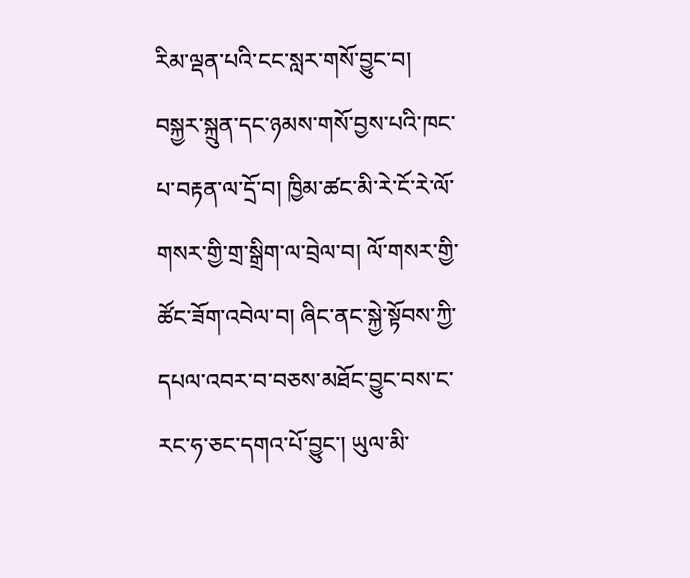རིམ་ལྡན་པའི་ངང་སླར་གསོ་བྱུང་བ། བསྐྱར་སྐྲུན་དང་ཉམས་གསོ་བྱས་པའི་ཁང་པ་བརྟན་ལ་དྲོ་བ། ཁྱིམ་ཚང་མི་རེ་ངོ་རེ་ལོ་གསར་གྱི་གྲ་སྒྲིག་ལ་བྲེལ་བ། ལོ་གསར་གྱི་ཚོང་ཟོག་འབེལ་བ། ཞིང་ནང་སྐྱེ་སྟོབས་ཀྱི་དཔལ་འབར་བ་བཅས་མཐོང་བྱུང་བས་ང་རང་ཧ་ཅང་དགའ་པོ་བྱུང་། ཡུལ་མི་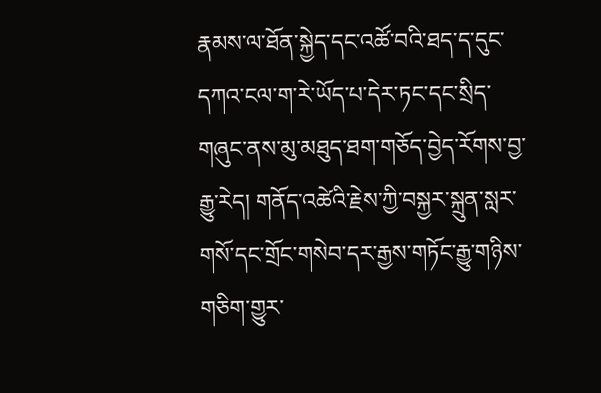རྣམས་ལ་ཐོན་སྐྱེད་དང་འཚོ་བའི་ཐད་ད་དུང་དཀའ་ངལ་ག་རེ་ཡོད་པ་དེར་ཏང་དང་སྲིད་གཞུང་ནས་མུ་མཐུད་ཐག་གཅོད་བྱེད་རོགས་བྱ་རྒྱུ་རེད། གནོད་འཚེའི་རྗེས་ཀྱི་བསྐྱར་སྐྲུན་སླར་གསོ་དང་གྲོང་གསེབ་དར་རྒྱས་གཏོང་རྒྱུ་གཉིས་གཅིག་གྱུར་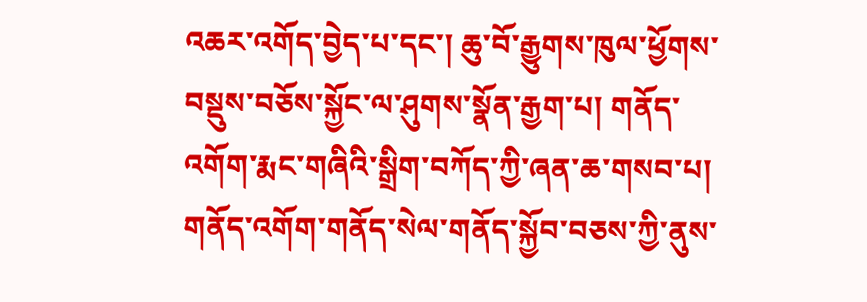འཆར་འགོད་བྱེད་པ་དང་། ཆུ་བོ་རྒྱུགས་ཁུལ་ཕྱོགས་བསྡུས་བཅོས་སྐྱོང་ལ་ཤུགས་སྣོན་རྒྱག་པ། གནོད་འགོག་རྨང་གཞིའི་སྒྲིག་བཀོད་ཀྱི་ཞན་ཆ་གསབ་པ། གནོད་འགོག་གནོད་སེལ་གནོད་སྐྱོབ་བཅས་ཀྱི་ནུས་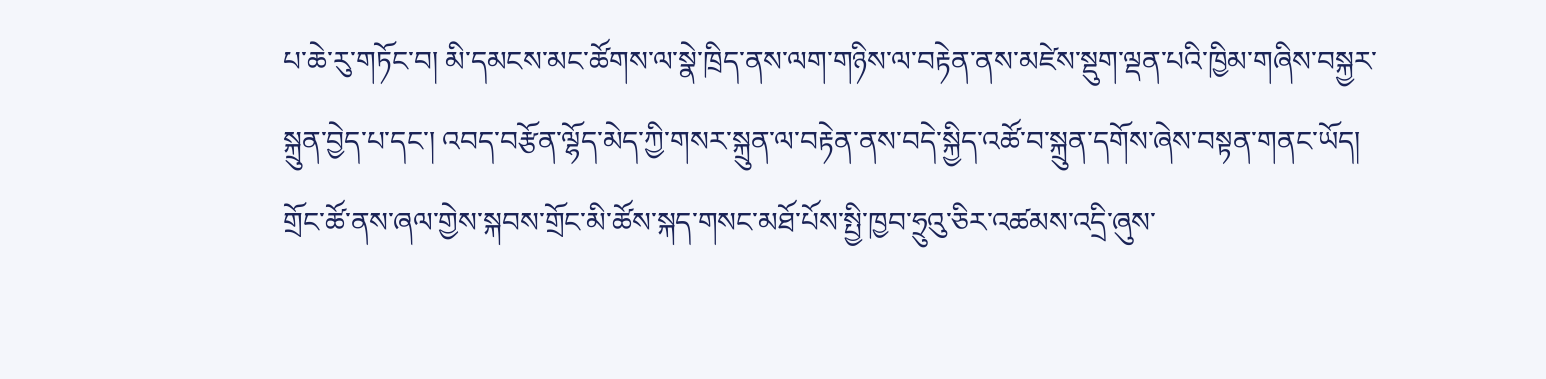པ་ཆེ་རུ་གཏོང་བ། མི་དམངས་མང་ཚོགས་ལ་སྣེ་ཁྲིད་ནས་ལག་གཉིས་ལ་བརྟེན་ནས་མཛེས་སྡུག་ལྡན་པའི་ཁྱིམ་གཞིས་བསྐྱར་སྐྲུན་བྱེད་པ་དང་། འབད་བརྩོན་ལྷོད་མེད་ཀྱི་གསར་སྐྲུན་ལ་བརྟེན་ནས་བདེ་སྐྱིད་འཚོ་བ་སྐྲུན་དགོས་ཞེས་བསྟན་གནང་ཡོད།
གྲོང་ཚོ་ནས་ཞལ་གྱེས་སྐབས་གྲོང་མི་ཚོས་སྐད་གསང་མཐོ་པོས་སྤྱི་ཁྱབ་ཧྲུའུ་ཅིར་འཚམས་འདྲི་ཞུས་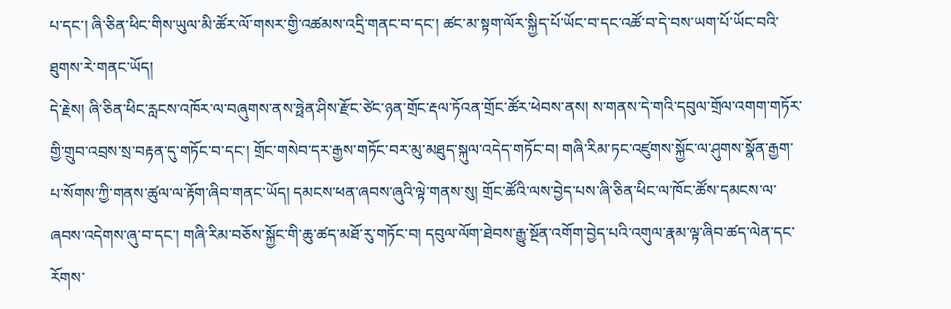པ་དང་། ཞི་ཅིན་ཕིང་གིས་ཡུལ་མི་ཚོར་ལོ་གསར་གྱི་འཚམས་འདྲི་གནང་བ་དང་། ཚང་མ་སྟག་ལོར་སྐྱིད་པོ་ཡོང་བ་དང་འཚོ་བ་དེ་བས་ཡག་པོ་ཡོང་བའི་ཐུགས་རེ་གནང་ཡོད།
དེ་རྗེས། ཞི་ཅིན་ཕིང་རླངས་འཁོར་ལ་བཞུགས་ནས་ཧྥེན་ཤིས་རྫོང་ཙེང་ཉན་གྲོང་རྡལ་ཏོའན་གྲོང་ཚོར་ཕེབས་ནས། ས་གནས་དེ་གའི་དབུལ་གྲོལ་འགག་གཏོར་གྱི་གྲུབ་འབྲས་སྲ་བརྟན་དུ་གཏོང་བ་དང་། གྲོང་གསེབ་དར་རྒྱས་གཏོང་བར་མུ་མཐུད་སྐུལ་འདེད་གཏོང་བ། གཞི་རིམ་ཏང་འཛུགས་སྐྱོང་ལ་ཤུགས་སྣོན་རྒྱག་པ་སོགས་ཀྱི་གནས་ཚུལ་ལ་རྟོག་ཞིབ་གནང་ཡོད། དམངས་ཕན་ཞབས་ཞུའི་ལྟེ་གནས་སུ། གྲོང་ཚོའི་ལས་བྱེད་པས་ཞི་ཅིན་ཕིང་ལ་ཁོང་ཚོས་དམངས་ལ་ཞབས་འདེགས་ཞུ་བ་དང་། གཞི་རིམ་བཅོས་སྐྱོང་གི་ཆུ་ཚད་མཐོ་རུ་གཏོང་བ། དབུལ་ལོག་ཐེབས་རྒྱུ་སྔོན་འགོག་བྱེད་པའི་འགུལ་རྣམ་ལྟ་ཞིབ་ཚད་ལེན་དང་རོགས་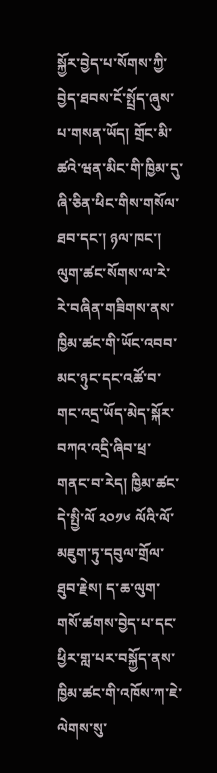སྐྱོར་བྱེད་པ་སོགས་ཀྱི་བྱེད་ཐབས་ངོ་སྤྲོད་ཞུས་པ་གསན་ཡོད། གྲོང་མི་ཚའེ་ཝན་མིང་གི་ཁྱིམ་དུ་ཞི་ཅིན་ཕིང་གིས་གསོལ་ཐབ་དང་། ཉལ་ཁང་། ལུག་ཚང་སོགས་ལ་རེ་རེ་བཞིན་གཟིགས་ནས་ཁྱིམ་ཚང་གི་ཡོང་འབབ་མང་ཉུང་དང་འཚོ་བ་གང་འདྲ་ཡོད་མེད་སྐོར་བཀའ་འདྲི་ཞིབ་ཕྲ་གནང་བ་རེད། ཁྱིམ་ཚང་དེ་སྤྱི་ལོ ༢༠༡༦ ལོའི་ལོ་མཇུག་ཏུ་དབུལ་གྲོལ་ཐུབ་རྗེས། ད་ཆ་ལུག་གསོ་ཚགས་བྱེད་པ་དང་ཕྱིར་གླ་པར་བསྐྱོད་ནས་ཁྱིམ་ཚང་གི་འཁོས་ཀ་ཇེ་ལེགས་སུ་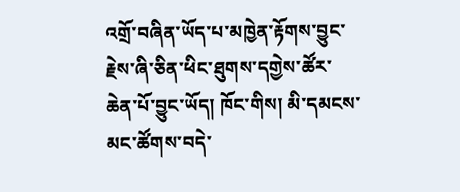འགྲོ་བཞིན་ཡོད་པ་མཁྱེན་རྟོགས་བྱུང་རྗེས་ཞི་ཅིན་ཕིང་ཐུགས་དགྱེས་ཚོར་ཆེན་པོ་བྱུང་ཡོད། ཁོང་གིས། མི་དམངས་མང་ཚོགས་བདེ་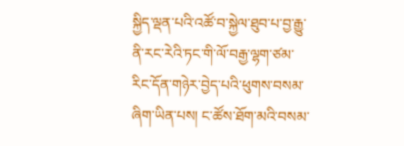སྐྱིད་ལྡན་པའི་འཚོ་བ་སྐྱེལ་ཐུབ་པ་བྱ་རྒྱུ་ནི་རང་རེའི་ཏང་གི་ལོ་བརྒྱ་ལྷག་ཙམ་རིང་དོན་གཉེར་བྱེད་པའི་ཕུགས་བསམ་ཞིག་ཡིན་པས། ང་ཚོས་ཐོག་མའི་བསམ་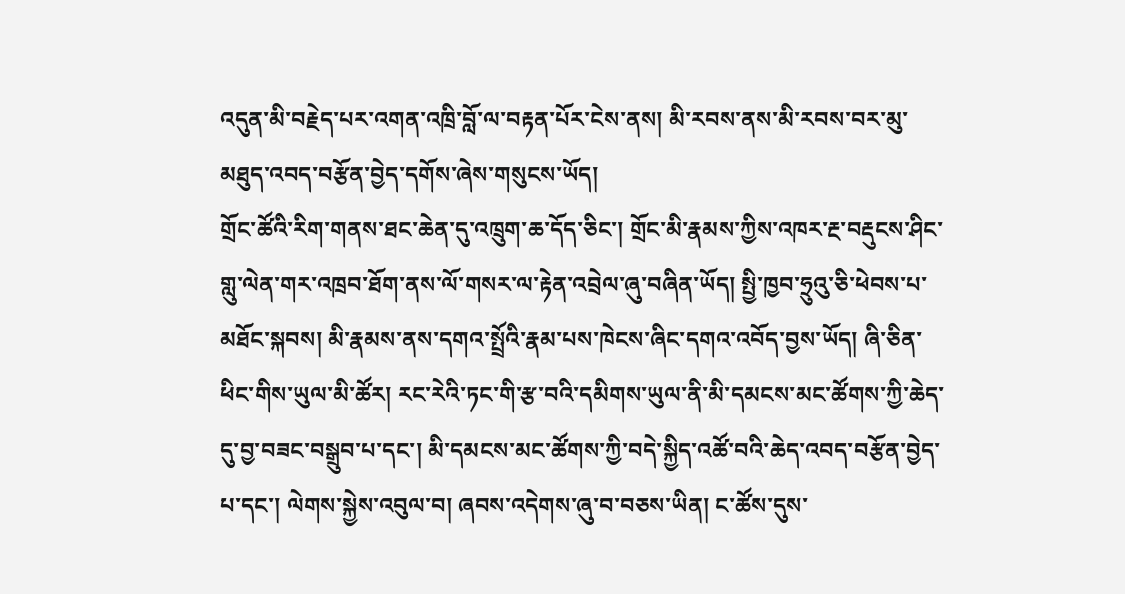འདུན་མི་བརྗེད་པར་འགན་འཁྲི་བློ་ལ་བརྟན་པོར་ངེས་ནས། མི་རབས་ནས་མི་རབས་བར་མུ་མཐུད་འབད་བརྩོན་བྱེད་དགོས་ཞེས་གསུངས་ཡོད།
གྲོང་ཚོའི་རིག་གནས་ཐང་ཆེན་དུ་འཁྲུག་ཆ་དོད་ཅིང་། གྲོང་མི་རྣམས་ཀྱིས་འཁར་རྔ་བརྡུངས་ཤིང་གླུ་ལེན་གར་འཁྲབ་ཐོག་ནས་ལོ་གསར་ལ་རྟེན་འབྲེལ་ཞུ་བཞིན་ཡོད། སྤྱི་ཁྱབ་ཧྲུའུ་ཅི་ཕེབས་པ་མཐོང་སྐབས། མི་རྣམས་ནས་དགའ་སྤྲོའི་རྣམ་པས་ཁེངས་ཞིང་དགའ་འབོད་བྱས་ཡོད། ཞི་ཅིན་ཕིང་གིས་ཡུལ་མི་ཚོར། རང་རེའི་ཏང་གི་རྩ་བའི་དམིགས་ཡུལ་ནི་མི་དམངས་མང་ཚོགས་ཀྱི་ཆེད་དུ་བྱ་བཟང་བསྒྲུབ་པ་དང་། མི་དམངས་མང་ཚོགས་ཀྱི་བདེ་སྐྱིད་འཚོ་བའི་ཆེད་འབད་བརྩོན་བྱེད་པ་དང་། ལེགས་སྐྱེས་འབུལ་བ། ཞབས་འདེགས་ཞུ་བ་བཅས་ཡིན། ང་ཚོས་དུས་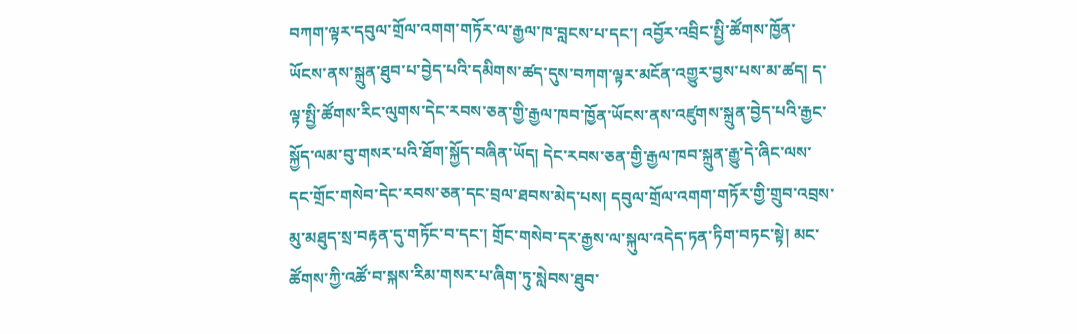བཀག་ལྟར་དབུལ་གྲོལ་འགག་གཏོར་ལ་རྒྱལ་ཁ་བླངས་པ་དང་། འབྱོར་འབྲིང་སྤྱི་ཚོགས་ཁྱོན་ཡོངས་ནས་སྐྲུན་ཐུབ་པ་བྱེད་པའི་དམིགས་ཚད་དུས་བཀག་ལྟར་མངོན་འགྱུར་བྱས་པས་མ་ཚད། ད་ལྟ་སྤྱི་ཚོགས་རིང་ལུགས་དེང་རབས་ཅན་གྱི་རྒྱལ་ཁབ་ཁྱོན་ཡོངས་ནས་འཛུགས་སྐྲུན་བྱེད་པའི་རྒྱང་སྐྱོད་ལམ་བུ་གསར་པའི་ཐོག་སྐྱོད་བཞིན་ཡོད། དེང་རབས་ཅན་གྱི་རྒྱལ་ཁབ་སྐྲུན་རྒྱུ་དེ་ཞིང་ལས་དང་གྲོང་གསེབ་དེང་རབས་ཅན་དང་བྲལ་ཐབས་མེད་པས། དབུལ་གྲོལ་འགག་གཏོར་གྱི་གྲུབ་འབྲས་མུ་མཐུད་སྲ་བརྟན་དུ་གཏོང་བ་དང་། གྲོང་གསེབ་དར་རྒྱས་ལ་སྐུལ་འདེད་ཏན་ཏིག་བཏང་སྟེ། མང་ཚོགས་ཀྱི་འཚོ་བ་སྐས་རིམ་གསར་པ་ཞིག་ཏུ་སླེབས་ཐུབ་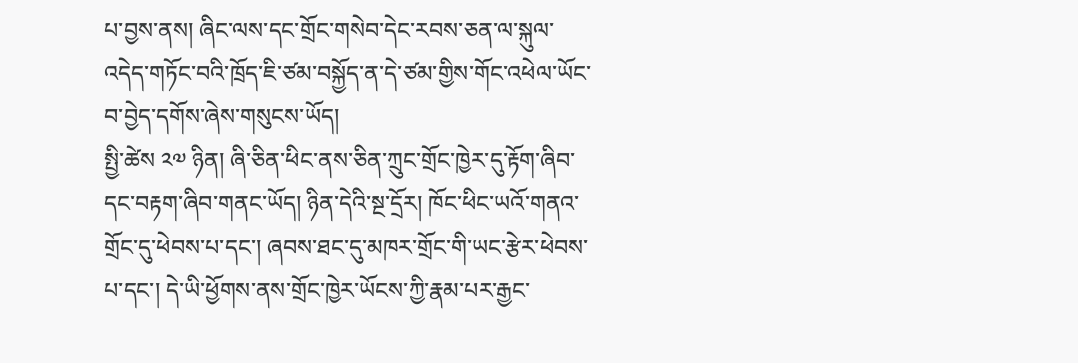པ་བྱས་ནས། ཞིང་ལས་དང་གྲོང་གསེབ་དེང་རབས་ཅན་ལ་སྐུལ་འདེད་གཏོང་བའི་ཁྲོད་ཇི་ཙམ་བསྐྱོད་ན་དེ་ཙམ་གྱིས་གོང་འཕེལ་ཡོང་བ་བྱེད་དགོས་ཞེས་གསུངས་ཡོད།
སྤྱི་ཚེས ༢༧ ཉིན། ཞི་ཅིན་ཕིང་ནས་ཅིན་ཀྲུང་གྲོང་ཁྱེར་དུ་རྟོག་ཞིབ་དང་བརྟག་ཞིབ་གནང་ཡོད། ཉིན་དེའི་སྔ་དྲོར། ཁོང་ཕིང་ཡའོ་གནའ་གྲོང་དུ་ཕེབས་པ་དང་། ཞབས་ཐང་དུ་མཁར་གྲོང་གི་ཡང་རྩེར་ཕེབས་པ་དང་། དེ་ཡི་ཕྱོགས་ནས་གྲོང་ཁྱེར་ཡོངས་ཀྱི་རྣམ་པར་རྒྱང་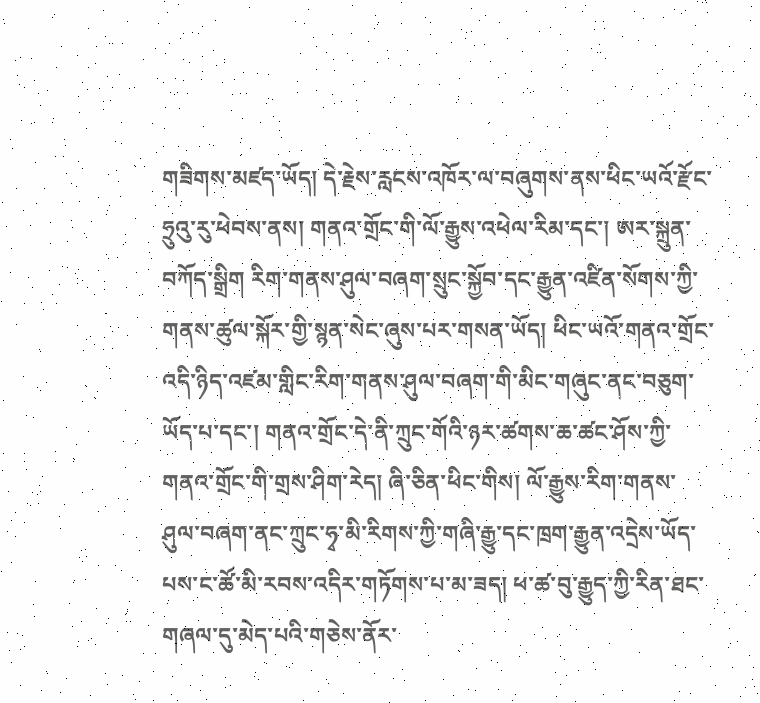གཟིགས་མཛད་ཡོད། དེ་རྗེས་རླངས་འཁོར་ལ་བཞུགས་ནས་ཕིང་ཡའོ་རྫོང་ཧྲུའུ་རུ་ཕེབས་ནས། གནའ་གྲོང་གི་ལོ་རྒྱུས་འཕེལ་རིམ་དང་། ཨར་སྐྲུན་བཀོད་སྒྲིག རིག་གནས་ཤུལ་བཞག་སྲུང་སྐྱོབ་དང་རྒྱུན་འཛིན་སོགས་ཀྱི་གནས་ཚུལ་སྐོར་གྱི་སྙན་སེང་ཞུས་པར་གསན་ཡོད། ཕིང་ཡའོ་གནའ་གྲོང་འདི་ཉིད་འཛམ་གླིང་རིག་གནས་ཤུལ་བཞག་གི་མིང་གཞུང་ནང་བཅུག་ཡོད་པ་དང་། གནའ་གྲོང་དེ་ནི་ཀྲུང་གོའི་ཉར་ཚགས་ཆ་ཚང་ཤོས་ཀྱི་གནའ་གྲོང་གི་གྲས་ཤིག་རེད། ཞི་ཅིན་ཕིང་གིས། ལོ་རྒྱུས་རིག་གནས་ཤུལ་བཞག་ནང་ཀྲུང་ཧྭ་མི་རིགས་ཀྱི་གཞི་རྒྱུ་དང་ཁྲག་རྒྱུན་འདྲེས་ཡོད་པས་ང་ཚོ་མི་རབས་འདིར་གཏོགས་པ་མ་ཟད། ཕ་ཚ་བུ་རྒྱུད་ཀྱི་རིན་ཐང་གཞལ་དུ་མེད་པའི་གཅེས་ནོར་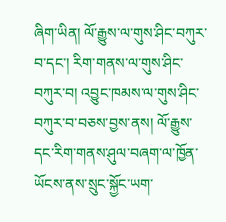ཞིག་ཡིན། ལོ་རྒྱུས་ལ་གུས་ཤིང་བཀུར་བ་དང་། རིག་གནས་ལ་གུས་ཤིང་བཀུར་བ། འབྱུང་ཁམས་ལ་གུས་ཤིང་བཀུར་བ་བཅས་བྱས་ནས། ལོ་རྒྱུས་དང་རིག་གནས་ཤུལ་བཞག་ལ་ཁྱོན་ཡོངས་ནས་སྲུང་སྐྱོང་ཡག་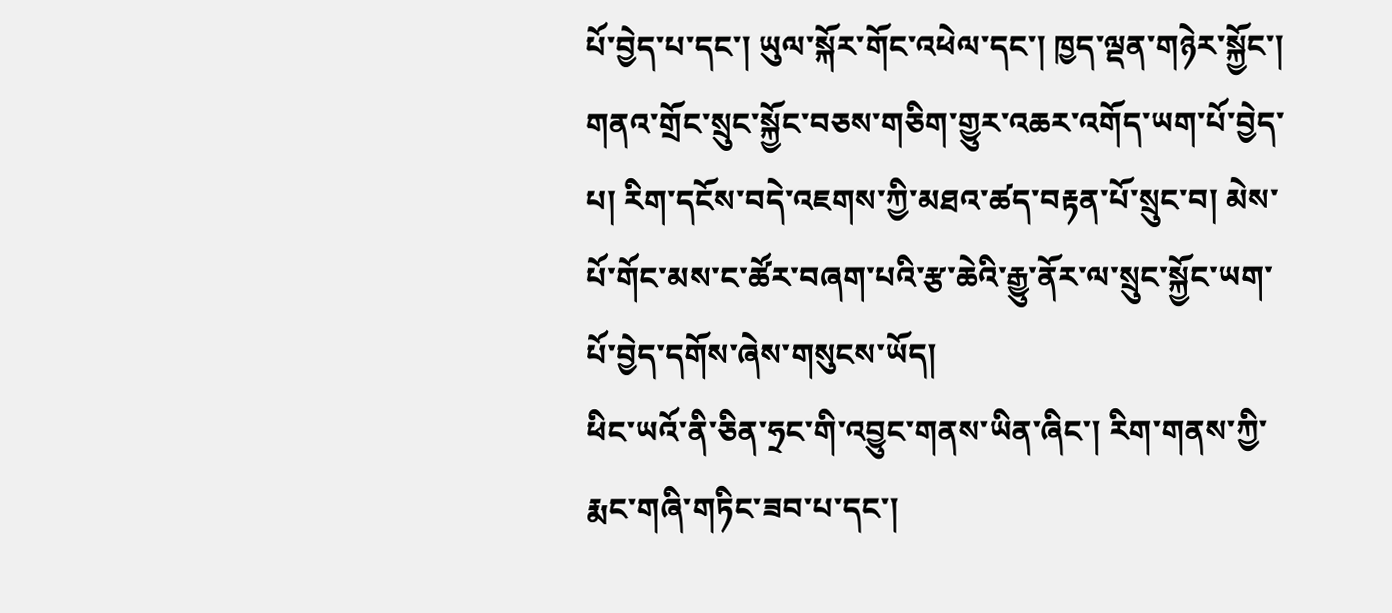པོ་བྱེད་པ་དང་། ཡུལ་སྐོར་གོང་འཕེལ་དང་། ཁྱད་ལྡན་གཉེར་སྐྱོང་། གནའ་གྲོང་སྲུང་སྐྱོང་བཅས་གཅིག་གྱུར་འཆར་འགོད་ཡག་པོ་བྱེད་པ། རིག་དངོས་བདེ་འཇགས་ཀྱི་མཐའ་ཚད་བརྟན་པོ་སྲུང་བ། མེས་པོ་གོང་མས་ང་ཚོར་བཞག་པའི་རྩ་ཆེའི་རྒྱུ་ནོར་ལ་སྲུང་སྐྱོང་ཡག་པོ་བྱེད་དགོས་ཞེས་གསུངས་ཡོད།
ཕིང་ཡའོ་ནི་ཅིན་ཧྲང་གི་འབྱུང་གནས་ཡིན་ཞིང་། རིག་གནས་ཀྱི་རྨང་གཞི་གཏིང་ཟབ་པ་དང་།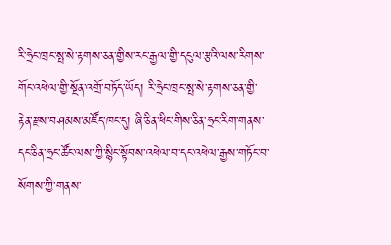རི་ཧྲེང་ཁྲང་སྤ་སེ་རྟགས་ཅན་གྱིས་རང་རྒྱལ་གྱི་དངུལ་རྩའི་ལས་རིགས་གོང་འཕེལ་གྱི་སྔོན་འགྲོ་བཏོད་ཡོད། རི་ཧྲེང་ཁྲང་སྤ་སེ་རྟགས་ཅན་གྱི་རྟེན་རྫས་བཤམས་མཛོད་ཁང་དུ། ཞི་ཅིན་ཕིང་གིས་ཅིན་ཧྲང་རིག་གནས་དང་ཅིན་ཧྲང་ཚོང་ལས་ཀྱི་སྙིང་སྟོབས་འཕེལ་བ་དང་འཕེལ་རྒྱས་གཏོང་བ་སོགས་ཀྱི་གནས་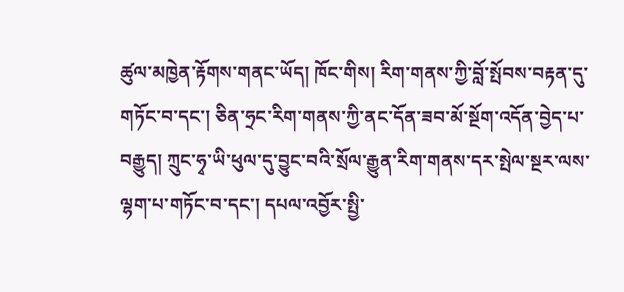ཚུལ་མཁྱེན་རྟོགས་གནང་ཡོད། ཁོང་གིས། རིག་གནས་ཀྱི་བློ་སྤོབས་བརྟན་དུ་གཏོང་བ་དང་། ཅིན་ཧྲང་རིག་གནས་ཀྱི་ནང་དོན་ཟབ་མོ་སྔོག་འདོན་བྱེད་པ་བརྒྱུད། ཀྲུང་ཧྭ་ཡི་ཕུལ་དུ་བྱུང་བའི་སྲོལ་རྒྱུན་རིག་གནས་དར་སྤེལ་སྔར་ལས་ལྷག་པ་གཏོང་བ་དང་། དཔལ་འབྱོར་སྤྱི་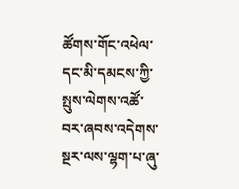ཚོགས་གོང་འཕེལ་དང་མི་དམངས་ཀྱི་སྤུས་ལེགས་འཚོ་བར་ཞབས་འདེགས་སྔར་ལས་ལྷག་པ་ཞུ་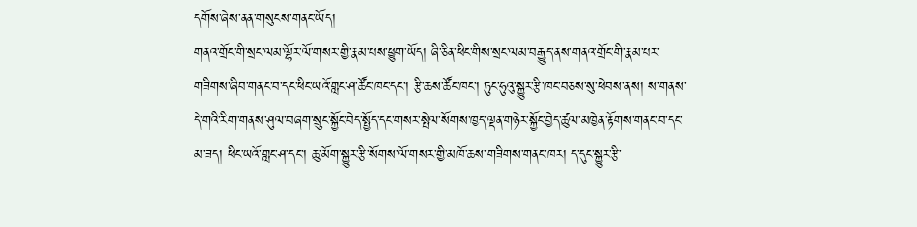དགོས་ཞེས་ནན་གསུངས་གནང་ཡོད།
གནའ་གྲོང་གི་སྲང་ལམ་ལྷོར་ལོ་གསར་གྱི་རྣམ་པས་ཕྱུག་ཡོད། ཞི་ཅིན་ཕིང་གིས་སྲང་ལམ་བརྒྱུད་ནས་གནའ་གྲོང་གི་རྣམ་པར་གཟིགས་ཞིབ་གནང་བ་དང་ཕིང་ཡའོ་གླང་ཤ་ཚོང་ཁང་དང་། རྩི་ཆས་ཚོང་ཁང་། ཏུང་ཧུའུ་སྐྱུར་རྩི་ཁང་བཅས་སུ་ཕེབས་ནས། ས་གནས་དེ་གའི་རིག་གནས་ཤུལ་བཞག་སྲུང་སྐྱོང་བེད་སྤྱོད་དང་གསར་སྤེལ་སོགས་ཁྱད་ལྡན་གཉེར་སྐྱོང་བྱེད་ཚུལ་མཁྱེན་རྟོགས་གནང་བ་དང་མ་ཟད། ཕིང་ཡའོ་གླང་ཤ་དང་། ཆུ་མོག་སྐྱུར་རྩི་སོགས་ལོ་གསར་གྱི་མཁོ་ཆས་གཟིགས་གནང་ཁར། ད་དུང་སྐྱུར་རྩི་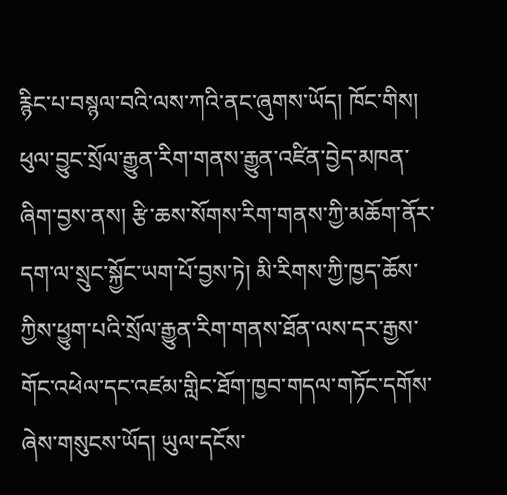རྙིང་པ་བསྙལ་བའི་ལས་ཀའི་ནང་ཞུགས་ཡོད། ཁོང་གིས། ཕུལ་བྱུང་སྲོལ་རྒྱུན་རིག་གནས་རྒྱུན་འཛིན་བྱེད་མཁན་ཞིག་བྱས་ནས། རྩི་ཆས་སོགས་རིག་གནས་ཀྱི་མཆོག་ནོར་དག་ལ་སྲུང་སྐྱོང་ཡག་པོ་བྱས་ཏེ། མི་རིགས་ཀྱི་ཁྱད་ཆོས་ཀྱིས་ཕྱུག་པའི་སྲོལ་རྒྱུན་རིག་གནས་ཐོན་ལས་དར་རྒྱས་གོང་འཕེལ་དང་འཛམ་གླིང་ཐོག་ཁྱབ་གདལ་གཏོང་དགོས་ཞེས་གསུངས་ཡོད། ཡུལ་དངོས་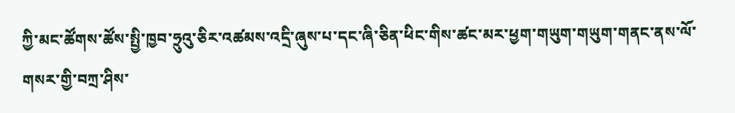ཀྱི་མང་ཚོགས་ཚོས་སྤྱི་ཁྱབ་ཧྲུའུ་ཅིར་འཚམས་འདྲི་ཞུས་པ་དང་ཞི་ཅིན་ཕིང་གིས་ཚང་མར་ཕྱག་གཡུག་གཡུག་གནང་ནས་ལོ་གསར་གྱི་བཀྲ་ཤིས་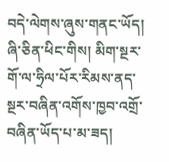བདེ་ལེགས་ཞུས་གནང་ཡོད།
ཞི་ཅིན་ཕིང་གིས། མིག་སྔར་གོ་ལ་ཧྲིལ་པོར་རིམས་ནད་སྔར་བཞིན་འགོས་ཁྱབ་འགྲོ་བཞིན་ཡོད་པ་མ་ཟད།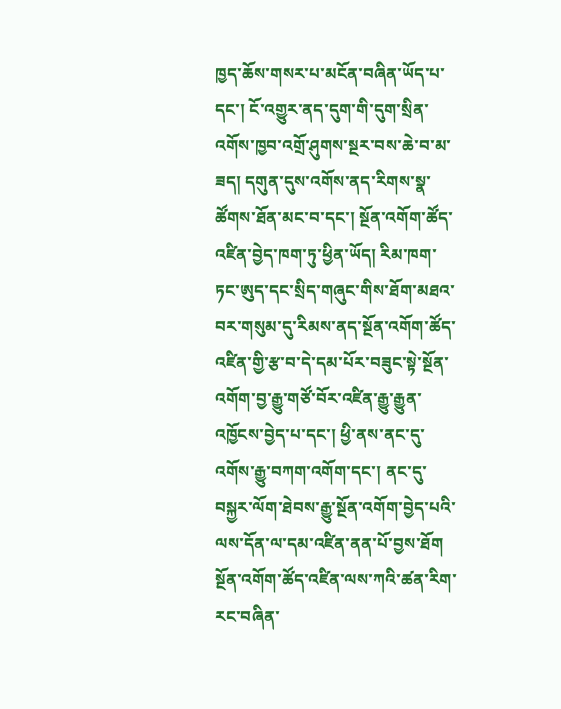ཁྱད་ཆོས་གསར་པ་མངོན་བཞིན་ཡོད་པ་དང་། ངོ་འགྱུར་ནད་དུག་གི་དུག་སྲིན་འགོས་ཁྱབ་འགྲོ་ཤུགས་སྔར་བས་ཆེ་བ་མ་ཟད། དགུན་དུས་འགོས་ནད་རིགས་སྣ་ཚོགས་ཐོན་མང་བ་དང་། སྔོན་འགོག་ཚོད་འཛིན་བྱེད་ཁག་ཏུ་ཕྱིན་ཡོད། རིམ་ཁག་ཏང་ཨུད་དང་སྲིད་གཞུང་གིས་ཐོག་མཐའ་བར་གསུམ་དུ་རིམས་ནད་སྔོན་འགོག་ཚོད་འཛིན་གྱི་རྩ་བ་དེ་དམ་པོར་བཟུང་སྟེ་སྔོན་འགོག་བྱ་རྒྱུ་གཙོ་བོར་འཛིན་རྒྱུ་རྒྱུན་འཁྱོངས་བྱེད་པ་དང་། ཕྱི་ནས་ནང་དུ་འགོས་རྒྱུ་བཀག་འགོག་དང་། ནང་དུ་བསྐྱར་ལོག་ཐེབས་རྒྱུ་སྔོན་འགོག་བྱེད་པའི་ལས་དོན་ལ་དམ་འཛིན་ནན་པོ་བྱས་ཐོག སྔོན་འགོག་ཚོད་འཛིན་ལས་ཀའི་ཚན་རིག་རང་བཞིན་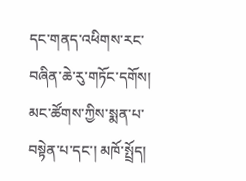དང་གནད་འཕིགས་རང་བཞིན་ཆེ་རུ་གཏོང་དགོས། མང་ཚོགས་ཀྱིས་སྨན་པ་བསྟེན་པ་དང་། མཁོ་སྤྲོད།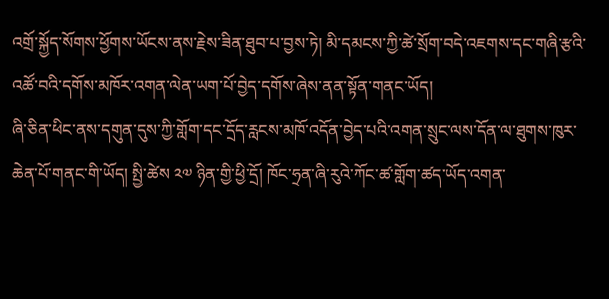འགྲོ་སྐྱོད་སོགས་ཕྱོགས་ཡོངས་ནས་རྗེས་ཟིན་ཐུབ་པ་བྱས་ཏེ། མི་དམངས་ཀྱི་ཚེ་སྲོག་བདེ་འཇགས་དང་གཞི་རྩའི་འཚོ་བའི་དགོས་མཁོར་འགན་ལེན་ཡག་པོ་བྱེད་དགོས་ཞེས་ནན་སྟོན་གནང་ཡོད།
ཞི་ཅིན་ཕིང་ནས་དགུན་དུས་ཀྱི་གློག་དང་དྲོད་རླངས་མཁོ་འདོན་བྱེད་པའི་འགན་སྲུང་ལས་དོན་ལ་ཐུགས་ཁུར་ཆེན་པོ་གནང་གི་ཡོད། སྤྱི་ཚེས ༢༧ ཉིན་གྱི་ཕྱི་དྲོ། ཁོང་ཧྲན་ཞི་རུའེ་ཀོང་ཚ་གློག་ཚད་ཡོད་འགན་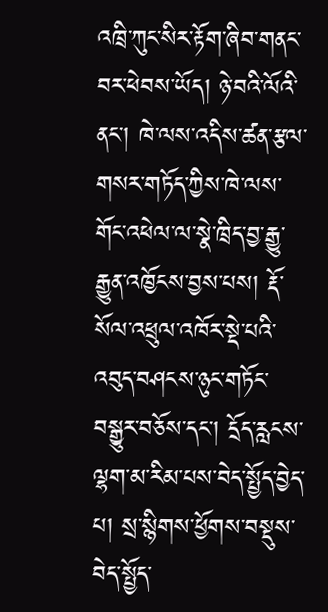འཁྲི་ཀུང་སིར་རྟོག་ཞིབ་གནང་བར་ཕེབས་ཡོད། ཉེ་བའི་ལོའི་ནང་། ཁེ་ལས་འདིས་ཚན་རྩལ་གསར་གཏོད་ཀྱིས་ཁེ་ལས་གོང་འཕེལ་ལ་སྣེ་ཁྲིད་བྱ་རྒྱུ་རྒྱུན་འཁྱོངས་བྱས་པས། རྡོ་སོལ་འཕྲུལ་འཁོར་སྡེ་པའི་འབུད་བཤངས་ཉུང་གཏོང་བསྒྱུར་བཅོས་དང་། དྲོད་རླངས་ལྷག་མ་རིམ་པས་བེད་སྤྱོད་བྱེད་པ། སྲ་སྙིགས་ཕྱོགས་བསྡུས་བེད་སྤྱོད་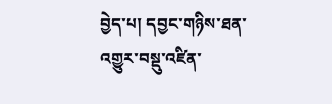བྱེད་པ། དབྱང་གཉིས་ཐན་འགྱུར་བསྡུ་འཛིན་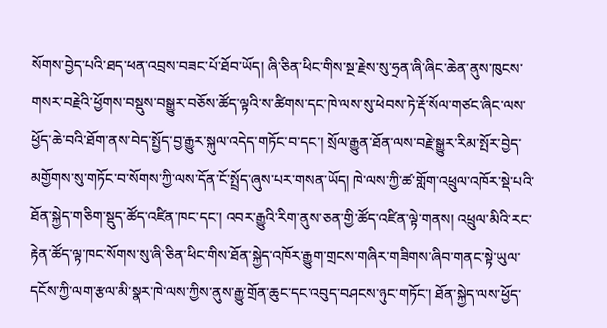སོགས་བྱེད་པའི་ཐད་ཕན་འབྲས་བཟང་པོ་ཐོབ་ཡོད། ཞི་ཅིན་ཕིང་གིས་སྔ་རྗེས་སུ་ཧྲན་ཞི་ཞིང་ཆེན་ནུས་ཁུངས་གསར་བརྗེའི་ཕྱོགས་བསྡུས་བསྒྱུར་བཅོས་ཚོད་ལྟའི་ས་ཚིགས་དང་ཁེ་ལས་སུ་ཕེབས་ཏེ་རྡོ་སོལ་གཙང་ཞིང་ལས་ཕྱོད་ཆེ་བའི་ཐོག་ནས་བེད་སྤྱོད་བྱ་རྒྱུར་སྐུལ་འདེད་གཏོང་བ་དང་། སྲོལ་རྒྱུན་ཐོན་ལས་བརྗེ་སྒྱུར་རིམ་སྤོར་བྱེད་མགྱོགས་སུ་གཏོང་བ་སོགས་ཀྱི་ལས་དོན་ངོ་སྤྲོད་ཞུས་པར་གསན་ཡོད། ཁེ་ལས་ཀྱི་ཚ་གློག་འཕྲུལ་འཁོར་སྡེ་པའི་ཐོན་སྐྱེད་གཅིག་སྡུད་ཚོད་འཛིན་ཁང་དང་། འབར་རྒྱུའི་རིག་ནུས་ཅན་གྱི་ཚོད་འཛིན་ལྟེ་གནས། འཕྲུལ་མིའི་རང་རྟེན་ཚོད་ལྟ་ཁང་སོགས་སུ་ཞི་ཅིན་ཕིང་གིས་ཐོན་སྐྱེད་འཁོར་རྒྱུག་གྲངས་གཞིར་གཟིགས་ཞིབ་གནང་སྟེ་ཡུལ་དངོས་ཀྱི་ལག་རྩལ་མི་སྣར་ཁེ་ལས་ཀྱིས་ནུས་རྒྱུ་གྲོན་ཆུང་དང་འབུད་བཤངས་ཉུང་གཏོང་། ཐོན་སྐྱེད་ལས་ཕྱོད་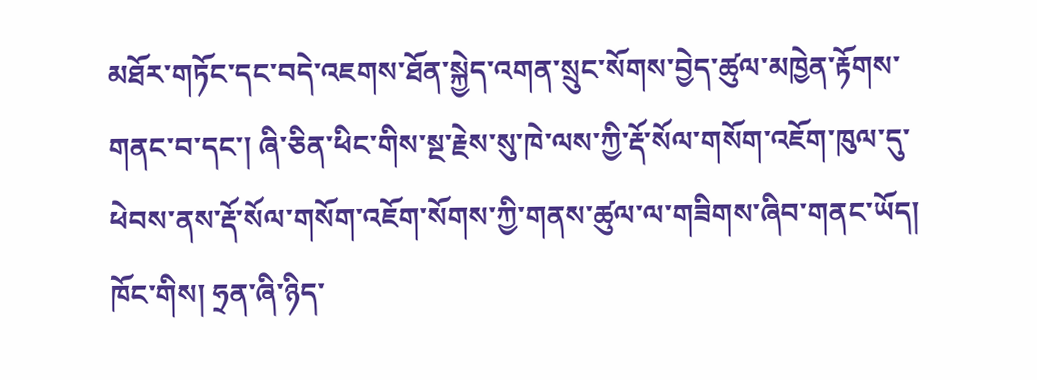མཐོར་གཏོང་དང་བདེ་འཇགས་ཐོན་སྐྱེད་འགན་སྲུང་སོགས་བྱེད་ཚུལ་མཁྱེན་རྟོགས་གནང་བ་དང་། ཞི་ཅིན་ཕིང་གིས་སྔ་རྗེས་སུ་ཁེ་ལས་ཀྱི་རྡོ་སོལ་གསོག་འཇོག་ཁུལ་དུ་ཕེབས་ནས་རྡོ་སོལ་གསོག་འཇོག་སོགས་ཀྱི་གནས་ཚུལ་ལ་གཟིགས་ཞིབ་གནང་ཡོད། ཁོང་གིས། ཧྲན་ཞི་ཉིད་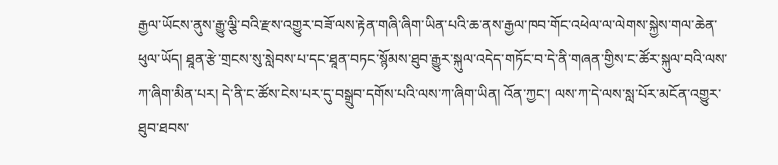རྒྱལ་ཡོངས་ནུས་རྒྱུ་ལྕི་བའི་རྫས་འགྱུར་བཟོ་ལས་རྟེན་གཞི་ཞིག་ཡིན་པའི་ཆ་ནས་རྒྱལ་ཁབ་གོང་འཕེལ་ལ་ལེགས་སྐྱེས་གལ་ཆེན་ཕུལ་ཡོད། ཐཱན་རྩེ་གྲངས་སུ་སླེབས་པ་དང་ཐཱན་བཏང་སྙོམས་ཐུབ་རྒྱུར་སྐུལ་འདེད་གཏོང་བ་དེ་ནི་གཞན་གྱིས་ང་ཚོར་སྐུལ་བའི་ལས་ཀ་ཞིག་མིན་པར། དེ་ནི་ང་ཚོས་ངེས་པར་དུ་བསྒྲུབ་དགོས་པའི་ལས་ཀ་ཞིག་ཡིན། འོན་ཀྱང་། ལས་ཀ་དེ་ལས་སླ་པོར་མངོན་འགྱུར་ཐུབ་ཐབས་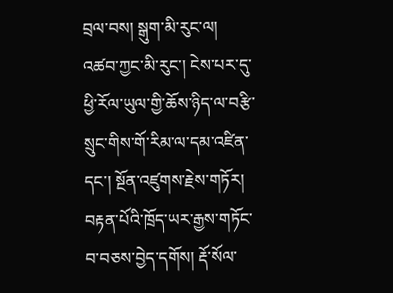བྲལ་བས། སྒུག་མི་རུང་ལ། འཚབ་ཀྱང་མི་རུང་། ངེས་པར་དུ་ཕྱི་རོལ་ཡུལ་གྱི་ཆོས་ཉིད་ལ་བརྩི་སྲུང་གིས་གོ་རིམ་ལ་དམ་འཛིན་དང་། སྔོན་འཛུགས་རྗེས་གཏོར། བརྟན་པོའི་ཁྲོད་ཡར་རྒྱས་གཏོང་བ་བཅས་བྱེད་དགོས། རྡོ་སོལ་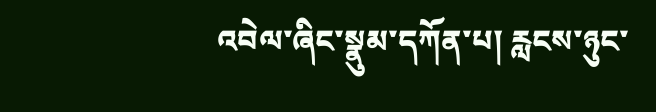འབེལ་ཞིང་སྣུམ་དཀོན་པ། རླངས་ཉུང་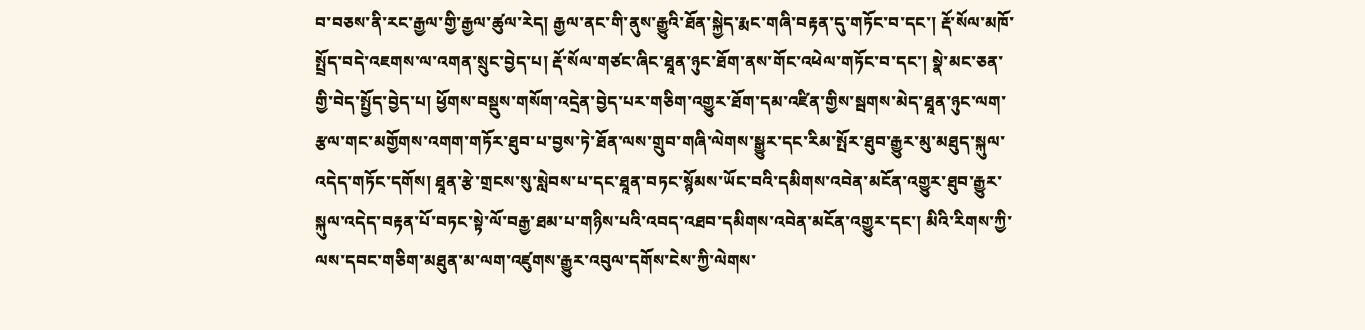བ་བཅས་ནི་རང་རྒྱལ་གྱི་རྒྱལ་ཚུལ་རེད། རྒྱལ་ནང་གི་ནུས་རྒྱུའི་ཐོན་སྐྱེད་རྨང་གཞི་བརྟན་དུ་གཏོང་བ་དང་། རྡོ་སོལ་མཁོ་སྤྲོད་བདེ་འཇགས་ལ་འགན་སྲུང་བྱེད་པ། རྡོ་སོལ་གཙང་ཞིང་ཐཱན་ཉུང་ཐོག་ནས་གོང་འཕེལ་གཏོང་བ་དང་། སྣེ་མང་ཅན་གྱི་བེད་སྤྱོད་བྱེད་པ། ཕྱོགས་བསྡུས་གསོག་འདྲེན་བྱེད་པར་གཅིག་འགྱུར་ཐོག་དམ་འཛིན་གྱིས་སྦགས་མེད་ཐཱན་ཉུང་ལག་རྩལ་གང་མགྱོགས་འགག་གཏོར་ཐུབ་པ་བྱས་ཏེ་ཐོན་ལས་གྲུབ་གཞི་ལེགས་སྒྱུར་དང་རིམ་སྤོར་ཐུབ་རྒྱུར་མུ་མཐུད་སྐུལ་འདེད་གཏོང་དགོས། ཐཱན་རྩེ་གྲངས་སུ་སླེབས་པ་དང་ཐཱན་བཏང་སྙོམས་ཡོང་བའི་དམིགས་འབེན་མངོན་འགྱུར་ཐུབ་རྒྱུར་སྐུལ་འདེད་བརྟན་པོ་བཏང་སྟེ་ལོ་བརྒྱ་ཐམ་པ་གཉིས་པའི་འབད་འཐབ་དམིགས་འབེན་མངོན་འགྱུར་དང་། མིའི་རིགས་ཀྱི་ལས་དབང་གཅིག་མཐུན་མ་ལག་འཛུགས་རྒྱུར་འབུལ་དགོས་ངེས་ཀྱི་ལེགས་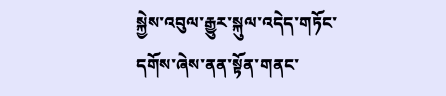སྐྱེས་འབུལ་རྒྱུར་སྐུལ་འདེད་གཏོང་དགོས་ཞེས་ནན་སྟོན་གནང་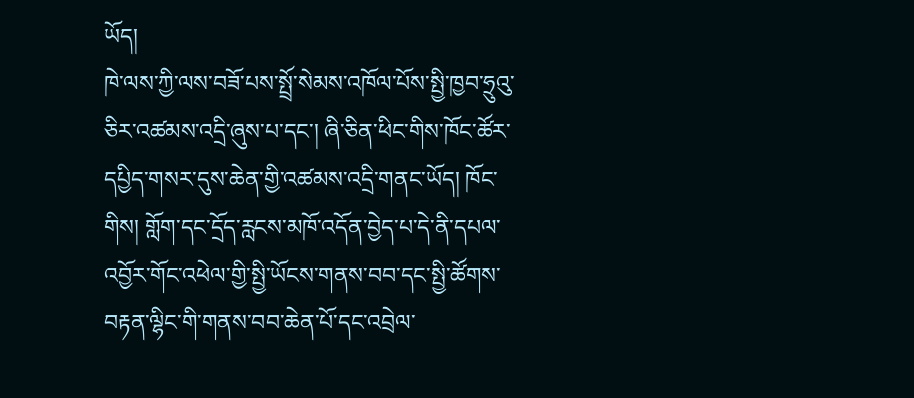ཡོད།
ཁེ་ལས་ཀྱི་ལས་བཟོ་པས་སྤྲོ་སེམས་འཁོལ་པོས་སྤྱི་ཁྱབ་ཧྲུའུ་ཅིར་འཚམས་འདྲི་ཞུས་པ་དང་། ཞི་ཅིན་ཕིང་གིས་ཁོང་ཚོར་དཔྱིད་གསར་དུས་ཆེན་གྱི་འཚམས་འདྲི་གནང་ཡོད། ཁོང་གིས། གློག་དང་དྲོད་རླངས་མཁོ་འདོན་བྱེད་པ་དེ་ནི་དཔལ་འབྱོར་གོང་འཕེལ་གྱི་སྤྱི་ཡོངས་གནས་བབ་དང་སྤྱི་ཚོགས་བརྟན་ལྷིང་གི་གནས་བབ་ཆེན་པོ་དང་འབྲེལ་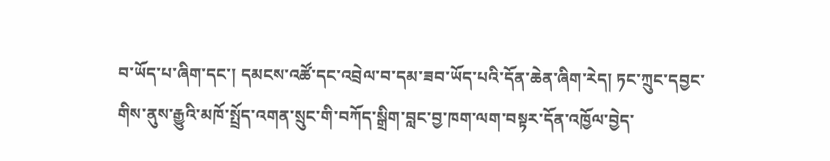བ་ཡོད་པ་ཞིག་དང་། དམངས་འཚོ་དང་འབྲེལ་བ་དམ་ཟབ་ཡོད་པའི་དོན་ཆེན་ཞིག་རེད། ཏང་ཀྲུང་དབྱང་གིས་ནུས་རྒྱུའི་མཁོ་སྤྲོད་འགན་སྲུང་གི་བཀོད་སྒྲིག་བླང་བྱ་ཁག་ལག་བསྟར་དོན་འཁྱོལ་བྱེད་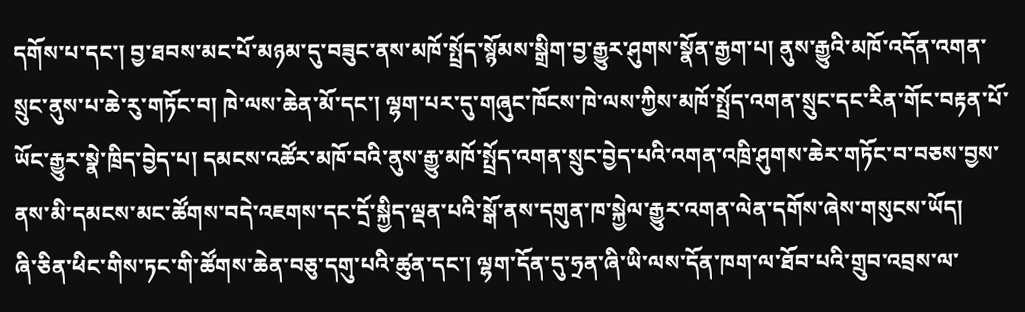དགོས་པ་དང་། བྱ་ཐབས་མང་པོ་མཉམ་དུ་བཟུང་ནས་མཁོ་སྤྲོད་སྙོམས་སྒྲིག་བྱ་རྒྱུར་ཤུགས་སྣོན་རྒྱག་པ། ནུས་རྒྱུའི་མཁོ་འདོན་འགན་སྲུང་ནུས་པ་ཆེ་རུ་གཏོང་བ། ཁེ་ལས་ཆེན་མོ་དང་། ལྷག་པར་དུ་གཞུང་ཁོངས་ཁེ་ལས་ཀྱིས་མཁོ་སྤྲོད་འགན་སྲུང་དང་རིན་གོང་བརྟན་པོ་ཡོང་རྒྱུར་སྣེ་ཁྲིད་བྱེད་པ། དམངས་འཚོར་མཁོ་བའི་ནུས་རྒྱུ་མཁོ་སྤྲོད་འགན་སྲུང་བྱེད་པའི་འགན་འཁྲི་ཤུགས་ཆེར་གཏོང་བ་བཅས་བྱས་ནས་མི་དམངས་མང་ཚོགས་བདེ་འཇགས་དང་དྲོ་སྐྱིད་ལྡན་པའི་སྒོ་ནས་དགུན་ཁ་སྐྱེལ་རྒྱུར་འགན་ལེན་དགོས་ཞེས་གསུངས་ཡོད།
ཞི་ཅིན་ཕིང་གིས་ཏང་གི་ཚོགས་ཆེན་བཅུ་དགུ་པའི་ཚུན་དང་། ལྷག་དོན་དུ་ཧྲན་ཞི་ཡི་ལས་དོན་ཁག་ལ་ཐོབ་པའི་གྲུབ་འབྲས་ལ་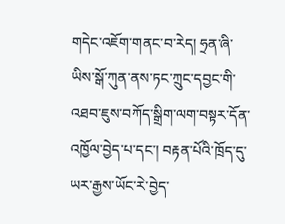གདེང་འཇོག་གནང་བ་རེད། ཧྲན་ཞི་ཡིས་སྒོ་ཀུན་ནས་ཏང་ཀྲུང་དབྱང་གི་འཐབ་ཇུས་བཀོད་སྒྲིག་ལག་བསྟར་དོན་འཁྱོལ་བྱེད་པ་དང་། བརྟན་པོའི་ཁྲོད་དུ་ཡར་རྒྱས་ཡོང་རེ་བྱེད་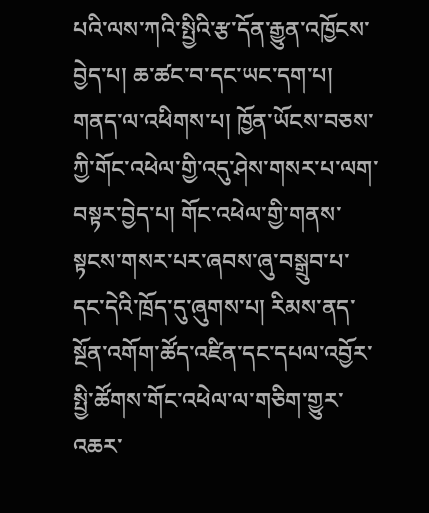པའི་ལས་ཀའི་སྤྱིའི་རྩ་དོན་རྒྱུན་འཁྱོངས་བྱེད་པ། ཆ་ཚང་བ་དང་ཡང་དག་པ། གནད་ལ་འཕིགས་པ། ཁྱོན་ཡོངས་བཅས་ཀྱི་གོང་འཕེལ་གྱི་འདུ་ཤེས་གསར་པ་ལག་བསྟར་བྱེད་པ། གོང་འཕེལ་གྱི་གནས་སྟངས་གསར་པར་ཞབས་ཞུ་བསྒྲུབ་པ་དང་དེའི་ཁྲོད་དུ་ཞུགས་པ། རིམས་ནད་སྔོན་འགོག་ཚོད་འཛིན་དང་དཔལ་འབྱོར་སྤྱི་ཚོགས་གོང་འཕེལ་ལ་གཅིག་གྱུར་འཆར་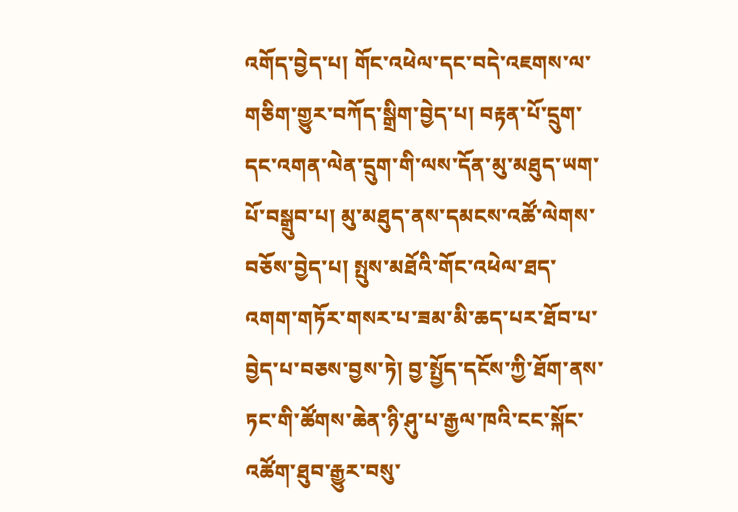འགོད་བྱེད་པ། གོང་འཕེལ་དང་བདེ་འཇགས་ལ་གཅིག་གྱུར་བཀོད་སྒྲིག་བྱེད་པ། བརྟན་པོ་དྲུག་དང་འགན་ལེན་དྲུག་གི་ལས་དོན་མུ་མཐུད་ཡག་པོ་བསྒྲུབ་པ། མུ་མཐུད་ནས་དམངས་འཚོ་ལེགས་བཅོས་བྱེད་པ། སྤུས་མཐོའི་གོང་འཕེལ་ཐད་འགག་གཏོར་གསར་པ་ཟམ་མི་ཆད་པར་ཐོབ་པ་བྱེད་པ་བཅས་བྱས་ཏེ། བྱ་སྤྱོད་དངོས་ཀྱི་ཐོག་ནས་ཏང་གི་ཚོགས་ཆེན་ཉི་ཤུ་པ་རྒྱལ་ཁའི་ངང་སྐོང་འཚོག་ཐུབ་རྒྱུར་བསུ་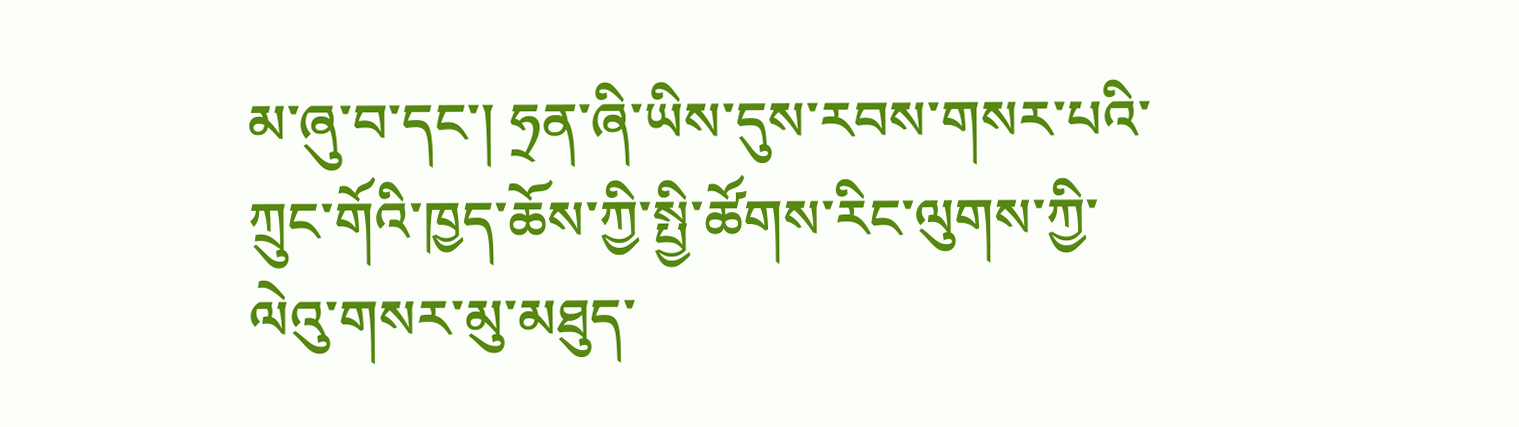མ་ཞུ་བ་དང་། ཧྲན་ཞི་ཡིས་དུས་རབས་གསར་པའི་ཀྲུང་གོའི་ཁྱད་ཆོས་ཀྱི་སྤྱི་ཚོགས་རིང་ལུགས་ཀྱི་ལེའུ་གསར་མུ་མཐུད་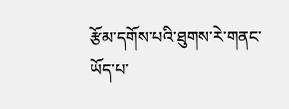རྩོམ་དགོས་པའི་ཐུགས་རེ་གནང་ཡོད་པ་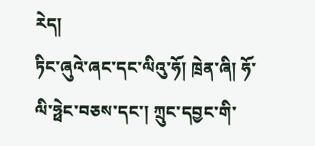རེད།
ཏིང་ཞུའེ་ཞང་དང་ལིའུ་ཧོ། ཁྲེན་ཞི། ཧོ་ལི་ཧྥེང་བཅས་དང་། ཀྲུང་དབྱང་གི་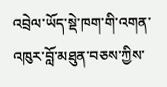འབྲེལ་ཡོད་སྡེ་ཁག་གི་འགན་འཁུར་བློ་མཐུན་བཅས་ཀྱིས་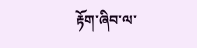རྟོག་ཞིབ་ལ་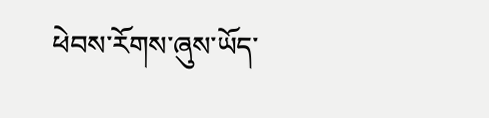ཕེབས་རོགས་ཞུས་ཡོད་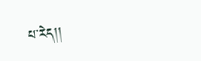པ་རེད།།